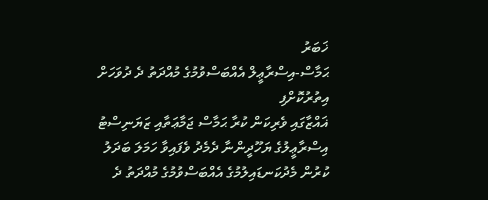ޚަބަރު
ޙަމާސް-އިސްރާޢީލް އެއްބަސްވުމުގެ މުއްދަތު ދެ ދުވަހަށް އިތުރުކޮށްފި
ޣައްޒާގައި ވެރިކަން ކުރާ ޙަމާސް ޖަމާޢަތާއި ޒަޔަނިސްޓު އިސްރާޢީލުގެ ޔަހޫދީންނާ ދެމެދު ވެފައިވާ ހަމަލަ ބަދަލު ކުރުން މެދުކަނޑައިލުމުގެ އެއްބަސްވުމުގެ މުއްދަތު ދެ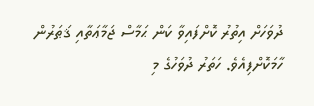ދުވަހަށް އިތުރު ކޮށްފައިވާ ކަން ޙަމާސް ޖަމާޢަތާއި ޤަޠަރުން ހާމަކޮށްފިއެވެ. ހަތަރު ދުވަހުގެ މި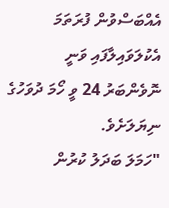އެއްބަސްވުން ފުރަތަމަ އެކުލަވައިލާފައި ވަނީ ނޮވެންބަރު 24 ވީ ހޯމަ ދުވަހުގެ ނިޔަލަށެވެ.
"ހަމަލަ ބަދަލު ކުރުން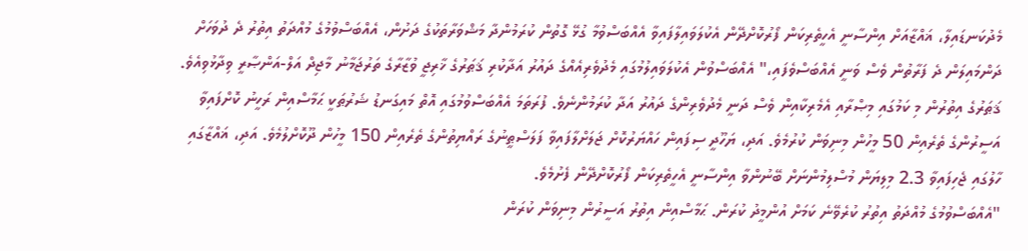މެދުކަނޑައިލާ، ޣައްޒާއަށް އިންސާނީ އެހީތެރިކަން ފޯރުކޮށްދޭން އެކުލަވައިލާފައިވާ އެއްބަސްވުމާ ގުޅޭ ގޮތުން ކުރަމުންދާ މަޝްވަރާތަކުގެ ދަށުން، އެއްބަސްވުމުގެ މުއްދަތު އިތުރު ދެ ދުވަހަށް ދަންމައިލަން ދެ ފަރާތުން ވެސް ވަނީ އެއްބަސްވެފައި،" އެއްބަސްވުން އެކުލަވައިލުމުގައި މެދުވެރިއެއްގެ ދައުރު އަދާކުރި ޤަޠަރުގެ ޚާރިޖީ ވުޒާރާގެ ތަރުޖަމާނު މާޖިދް އަލް-އަންޞާރީ ވިދާޅުވިއެވެ.
ޤަޠަރުގެ އިތުރުން މި ކަމުގައި މިޞްރާއި އެމެރިކާއިން ވެސް ދަނީ މެދުވެރިންގެ ދައުރު އަދާ ކުރަމުންނެވެ. ފުރަތަމަ އެއްބަސްވުމުގައި އޮތް މައިގަނޑު ޝަރުޠަކީ ޙަމާސްއިން ރަހީނު ކޮށްފައިވާ އަސީރުންގެ ތެރެއިން 50 މީހުން މިނިވަން ކުރުމެވެ. އަދި، ޔަހޫދީ ސިފައިން ހައްޔަރުކޮށް ޖަލަށްލާފައިވާ ފަލަސްޠީނުގެ ރައްޔިތުންގެ ތެރެއިން 150 މީހުން ދޫކޮށްލުމެވެ. އަދި، ޣައްޒާގައި ހާލުގައި ޖެހިފައިވާ 2.3 މިލިޔަން މުސްލިމުންނަށް ބޭނުންވާ އިންސާނީ އެހީތެރިކަން ފޯރުކޮށްދޭން ފެށުމެވެ.
"އެއްބަސްވުމުގެ މުއްދަތު އިތުރު ކުރެވޭނެ ކަމަށް އުންމީދު ކުރަން. ޙަމާސްއިން އިތުރު އަސީރުން މިނިވަން ކުރަން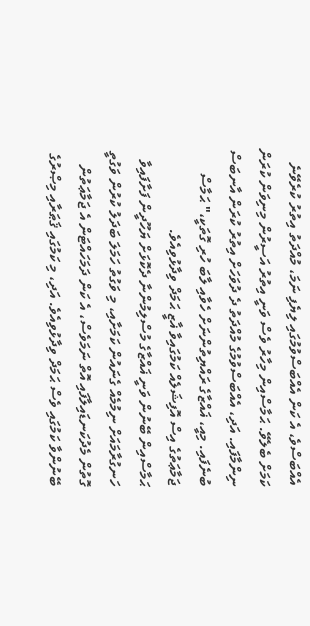އެއްބަސްވެ، އެ ކަން އެއްބަސްވުމުގައި ލިޔެފި ނަމަ، މުއްދަތު އިތުރު ކުރެވޭނެ ކަމަށް ބެލެވޭ. ޙަމާސްއިން މިހާރު ވެސް ވަނީ އިތުރު އަސީރުން މިނިވަން ކުރަން ނިންމާފައި. އަދި، އެއްބަސްވުމުގެ މުއްދަތު ދެ ދުވަހަށް އިތުރު ކުރަން އާނބަސް ބުނެފައި. މިއީ، ޣައްޒާގެ ރައްޔިތުންނަށް ހެވާއި ލާބަ ހުރި ގޮތަކީ،" ޙަމާސް ޖަމާޢަތުގެ އިސް އޮފިޝަލެއް ކަމުގައިވާ ޣާޒީ ޙަމަދް ވިދާޅުވިއެވެ.
ޙަމާސްއިން ބޭނުން ވަނީ ޣައްޒާގެ މުސްލިމުންނާ ދެކޮޅަށް ޔަހޫދީން ފަށާފައިވާ ހަނގުރާމައަށް ނިމުމެއް ގެނައުން ކަމަށާއި، މި ވަގުތު ހަމަލަ ބަދަލު ކުރުން ވަގުތީ ގޮތުން މެދުކަނޑައިލާފައި އޮތް ނަމަވެސް، އެ ކަން ދަމަހައްޓަން އެ ޖަމާޢަތުން ބޭނުންވާ ކަމުގައި ވެސް ޙަމަދް ވިދާޅުވިއެވެ. އަދި، މި ކަމުގައި ޤަޠަރާއި މިޞްރުގެ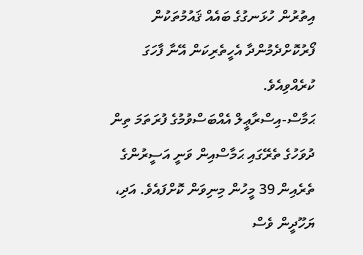އިތުރުން ހުޅަނގުގެ ބައެއް ޤައުމުތަކުން ފޯރުކޮށްދެމުންދާ އެހީތެރިކަން އޭނާ ފާހަގަ ކުރެއްވިއެވެ.
ޙަމާސް-އިސްރާޢީލް އެއްބަސްވުމުގެ ފުރަތަމަ ތިން ދުވަހުގެ ތެރޭގައި ޙަމާސްއިން ވަނީ އަސީރުންގެ ތެރެއިން 39 މީހުން މިނިވަން ކޮށްފައެވެ. އަދި، ޔަހޫދީން ވެސް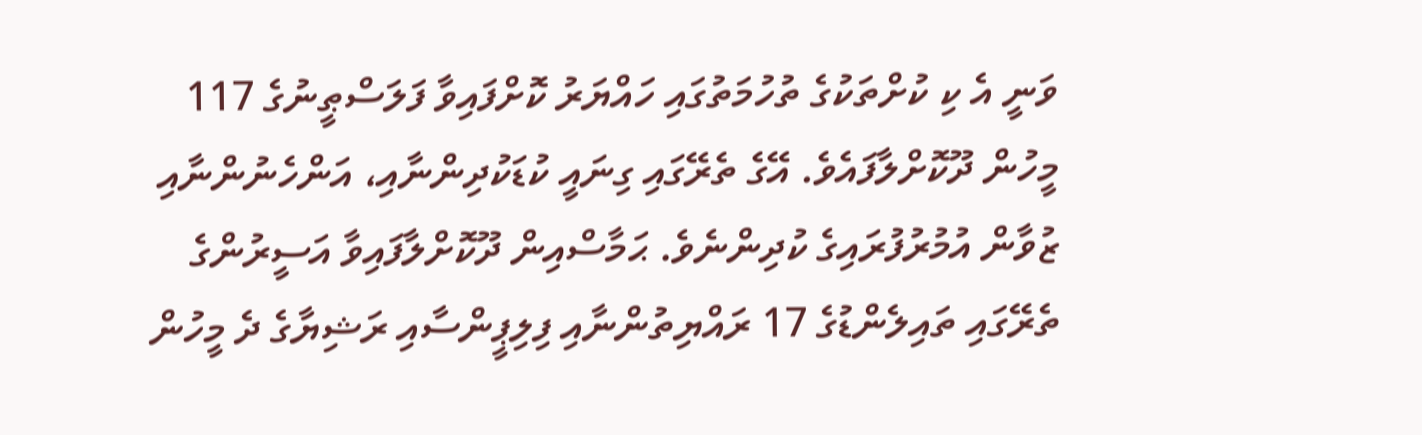ވަނީ އެ ކި ކުށްތަކުގެ ތުހުމަތުގައި ހައްޔަރު ކޮށްފައިވާ ފަލަސްޠީނުގެ 117 މީހުން ދޫކޮށްލާފައެވެ. އޭގެ ތެރޭގައި ގިނައީ ކުޑަކުދިންނާއި، އަންހެނުންނާއި ޒުވާން އުމުރުފުރައިގެ ކުދިންނެވެ. ޙަމާސްއިން ދޫކޮށްލާފައިވާ އަސީރުންގެ ތެރޭގައި ތައިލެންޑުގެ 17 ރައްޔިތުންނާއި ފިލިޕީންސާއި ރަޝިޔާގެ ދެ މީހުން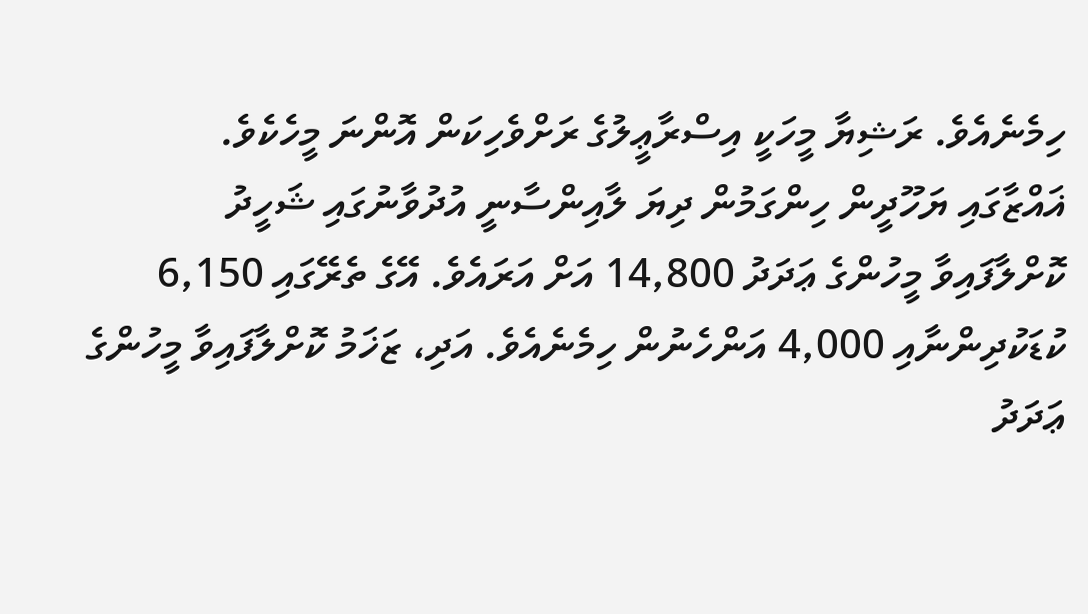ހިމެނެއެވެ. ރަޝިޔާ މީހަކީ އިސްރާޢީލުގެ ރަށްވެހިކަން އޮންނަ މީހެކެވެ.
ޣައްޒާގައި ޔަހޫދީން ހިންގަމުން ދިޔަ ލާއިންސާނީ އުދުވާނުގައި ޝަހީދު ކޮށްލާފައިވާ މީހުންގެ ޢަދަދު 14,800 އަށް އަރައެވެ. އޭގެ ތެރޭގައި 6,150 ކުޑަކުދިންނާއި 4,000 އަންހެނުން ހިމެނެއެވެ. އަދި، ޒަޚަމު ކޮށްލާފައިވާ މީހުންގެ ޢަދަދު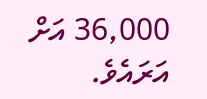36,000 އަށް އަރައެވެ.